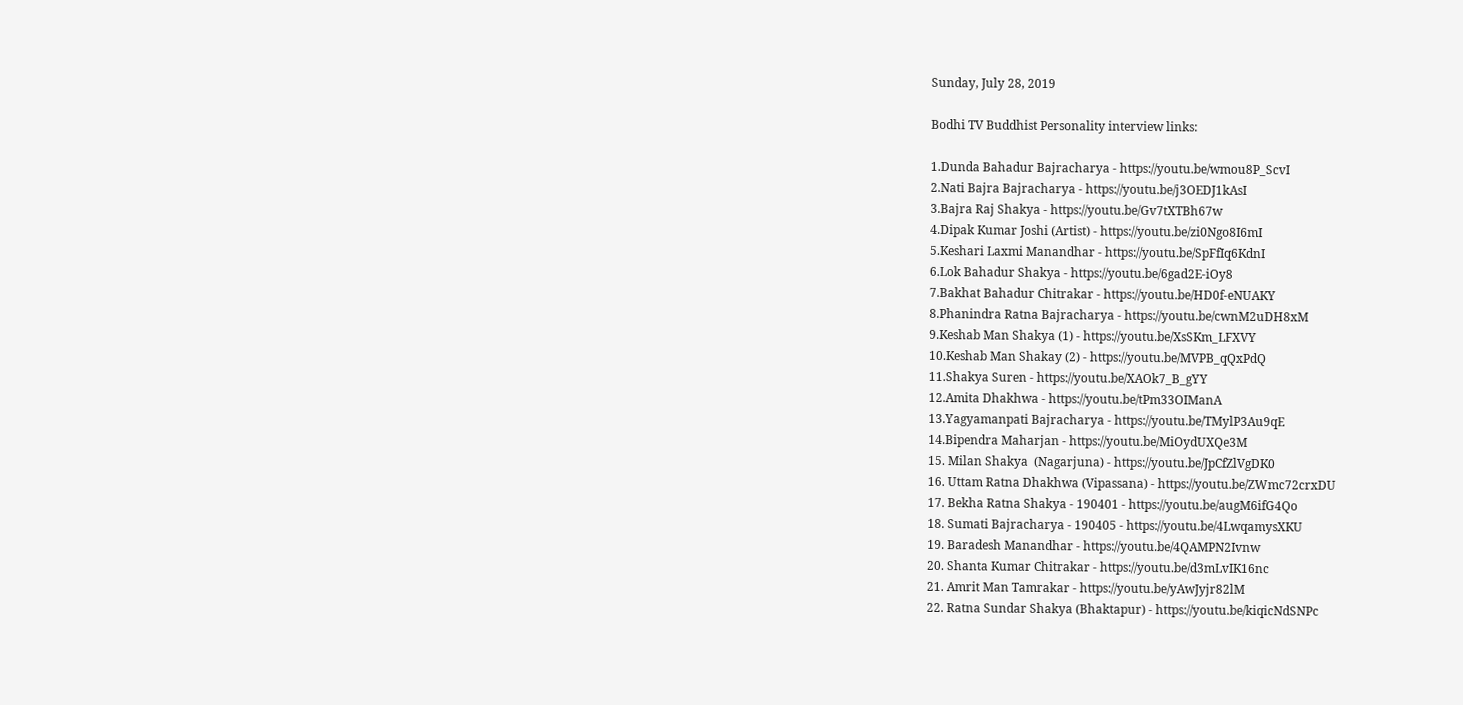Sunday, July 28, 2019

Bodhi TV Buddhist Personality interview links:

1.Dunda Bahadur Bajracharya - https://youtu.be/wmou8P_ScvI
2.Nati Bajra Bajracharya - https://youtu.be/j3OEDJ1kAsI
3.Bajra Raj Shakya - https://youtu.be/Gv7tXTBh67w
4.Dipak Kumar Joshi (Artist) - https://youtu.be/zi0Ngo8I6mI
5.Keshari Laxmi Manandhar - https://youtu.be/SpFfIq6KdnI
6.Lok Bahadur Shakya - https://youtu.be/6gad2E-iOy8
7.Bakhat Bahadur Chitrakar - https://youtu.be/HD0f-eNUAKY
8.Phanindra Ratna Bajracharya - https://youtu.be/cwnM2uDH8xM
9.Keshab Man Shakya (1) - https://youtu.be/XsSKm_LFXVY
10.Keshab Man Shakay (2) - https://youtu.be/MVPB_qQxPdQ
11.Shakya Suren - https://youtu.be/XAOk7_B_gYY
12.Amita Dhakhwa - https://youtu.be/tPm33OIManA
13.Yagyamanpati Bajracharya - https://youtu.be/TMylP3Au9qE
14.Bipendra Maharjan - https://youtu.be/MiOydUXQe3M
15. Milan Shakya  (Nagarjuna) - https://youtu.be/JpCfZlVgDK0
16. Uttam Ratna Dhakhwa (Vipassana) - https://youtu.be/ZWmc72crxDU
17. Bekha Ratna Shakya - 190401 - https://youtu.be/augM6ifG4Qo
18. Sumati Bajracharya - 190405 - https://youtu.be/4LwqamysXKU
19. Baradesh Manandhar - https://youtu.be/4QAMPN2Ivnw
20. Shanta Kumar Chitrakar - https://youtu.be/d3mLvIK16nc
21. Amrit Man Tamrakar - https://youtu.be/yAwJyjr82lM
22. Ratna Sundar Shakya (Bhaktapur) - https://youtu.be/kiqicNdSNPc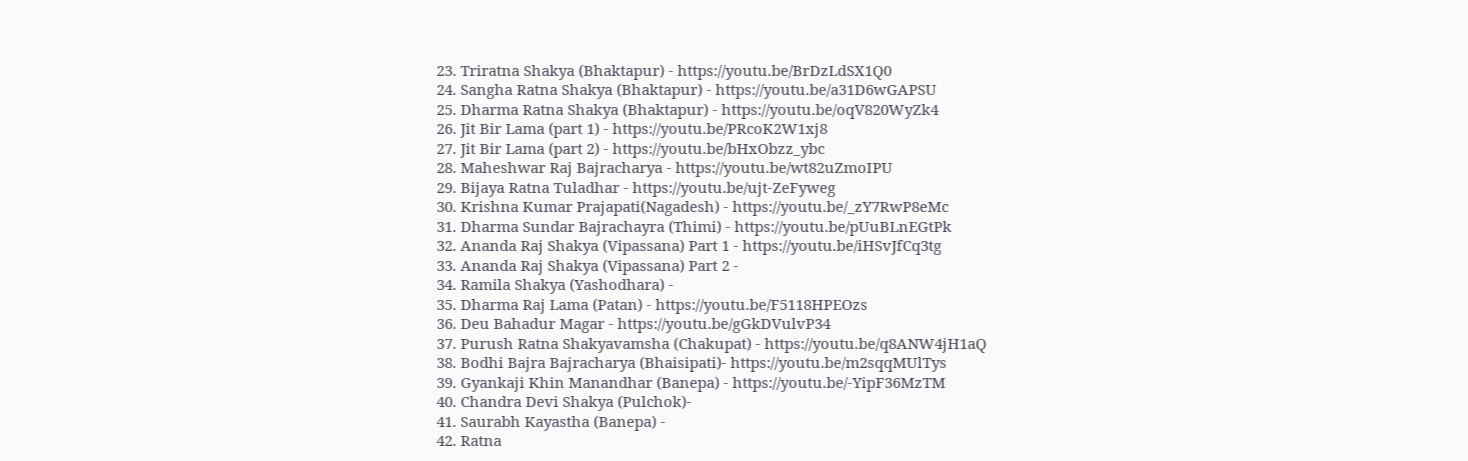23. Triratna Shakya (Bhaktapur) - https://youtu.be/BrDzLdSX1Q0
24. Sangha Ratna Shakya (Bhaktapur) - https://youtu.be/a31D6wGAPSU
25. Dharma Ratna Shakya (Bhaktapur) - https://youtu.be/oqV820WyZk4
26. Jit Bir Lama (part 1) - https://youtu.be/PRcoK2W1xj8
27. Jit Bir Lama (part 2) - https://youtu.be/bHxObzz_ybc
28. Maheshwar Raj Bajracharya - https://youtu.be/wt82uZmoIPU
29. Bijaya Ratna Tuladhar - https://youtu.be/ujt-ZeFyweg
30. Krishna Kumar Prajapati(Nagadesh) - https://youtu.be/_zY7RwP8eMc
31. Dharma Sundar Bajrachayra (Thimi) - https://youtu.be/pUuBLnEGtPk
32. Ananda Raj Shakya (Vipassana) Part 1 - https://youtu.be/iHSvJfCq3tg
33. Ananda Raj Shakya (Vipassana) Part 2 -
34. Ramila Shakya (Yashodhara) -
35. Dharma Raj Lama (Patan) - https://youtu.be/F5118HPEOzs
36. Deu Bahadur Magar - https://youtu.be/gGkDVulvP34
37. Purush Ratna Shakyavamsha (Chakupat) - https://youtu.be/q8ANW4jH1aQ
38. Bodhi Bajra Bajracharya (Bhaisipati)- https://youtu.be/m2sqqMUlTys
39. Gyankaji Khin Manandhar (Banepa) - https://youtu.be/-YipF36MzTM
40. Chandra Devi Shakya (Pulchok)-
41. Saurabh Kayastha (Banepa) -
42. Ratna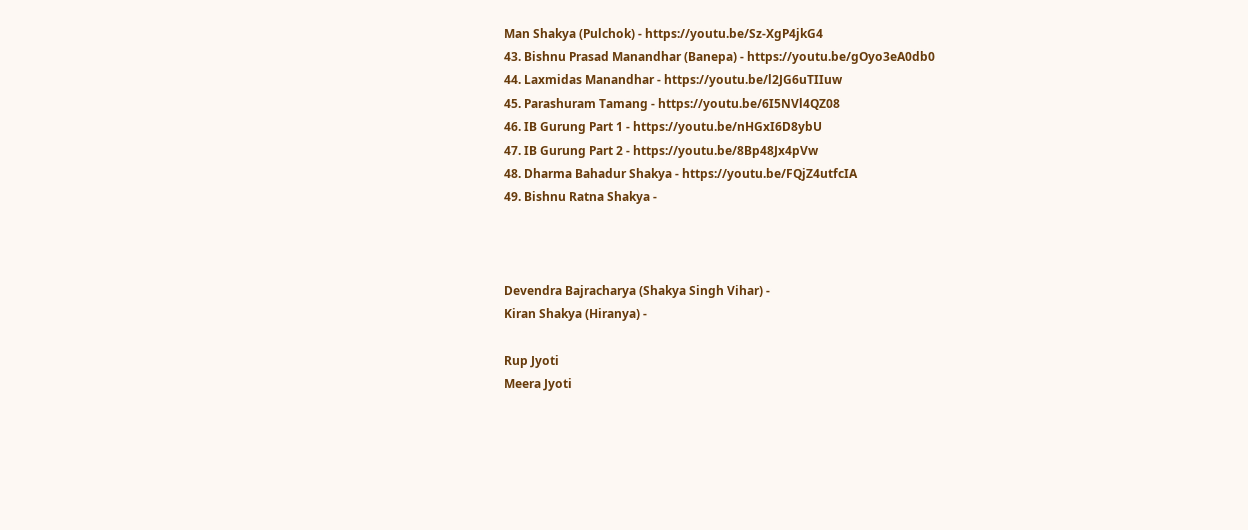Man Shakya (Pulchok) - https://youtu.be/Sz-XgP4jkG4
43. Bishnu Prasad Manandhar (Banepa) - https://youtu.be/gOyo3eA0db0
44. Laxmidas Manandhar - https://youtu.be/l2JG6uTIIuw
45. Parashuram Tamang - https://youtu.be/6I5NVl4QZ08
46. IB Gurung Part 1 - https://youtu.be/nHGxI6D8ybU
47. IB Gurung Part 2 - https://youtu.be/8Bp48Jx4pVw
48. Dharma Bahadur Shakya - https://youtu.be/FQjZ4utfcIA
49. Bishnu Ratna Shakya -



Devendra Bajracharya (Shakya Singh Vihar) -
Kiran Shakya (Hiranya) -

Rup Jyoti
Meera Jyoti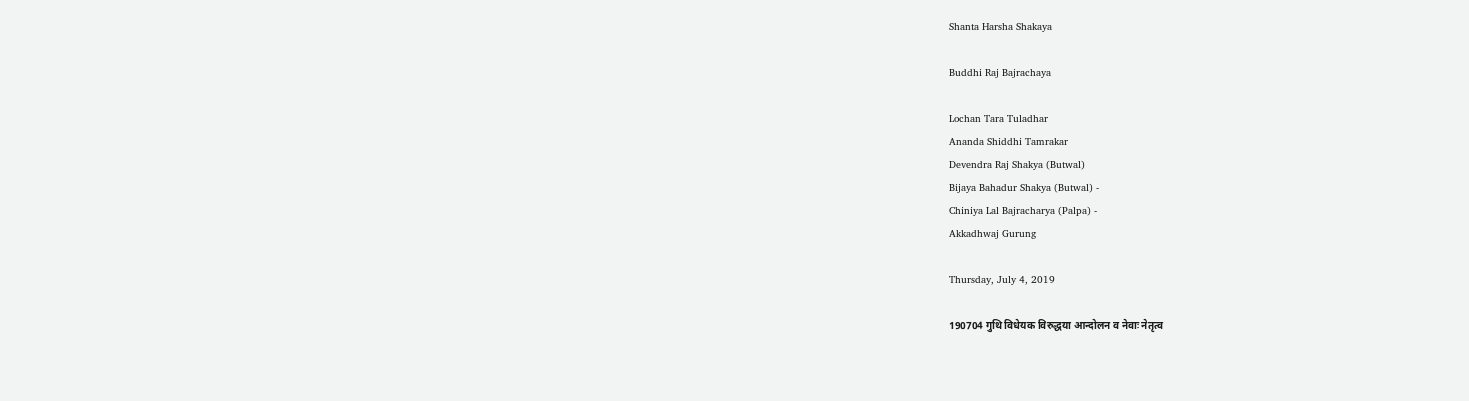Shanta Harsha Shakaya

Buddhi Raj Bajrachaya

Lochan Tara Tuladhar
Ananda Shiddhi Tamrakar
Devendra Raj Shakya (Butwal)
Bijaya Bahadur Shakya (Butwal) -
Chiniya Lal Bajracharya (Palpa) -
Akkadhwaj Gurung

Thursday, July 4, 2019

190704 गुथि विधेयक विरुद्धया आन्दोलन व नेवाः नेतृत्व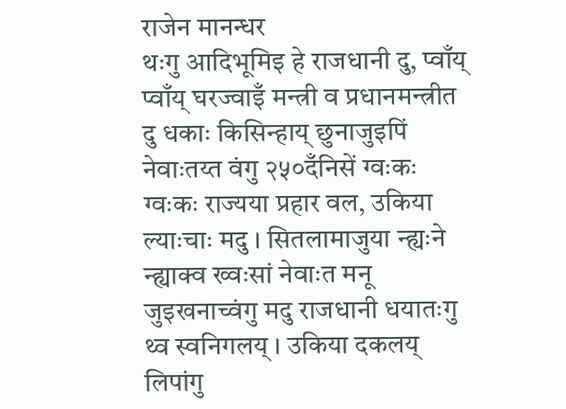राजेन मानन्धर
थःगु आदिभूमिइ हे राजधानी दु, प्वाँय् प्वाँय् घरज्वाइँ मन्त्री व प्रधानमन्त्रीत दु धकाः किसिन्हाय् छुनाजुइपिं नेवाःतय्त वंगु २५०दँनिसें ग्वःकः ग्वःकः राज्यया प्रहार वल, उकिया ल्याःचाः मदु । सितलामाजुया न्ह्यःने न्ह्याक्व ख्वःसां नेवाःत मनू जुइखनाच्वंगु मदु राजधानी धयातःगु थ्व स्वनिगलय् । उकिया दकलय् लिपांगु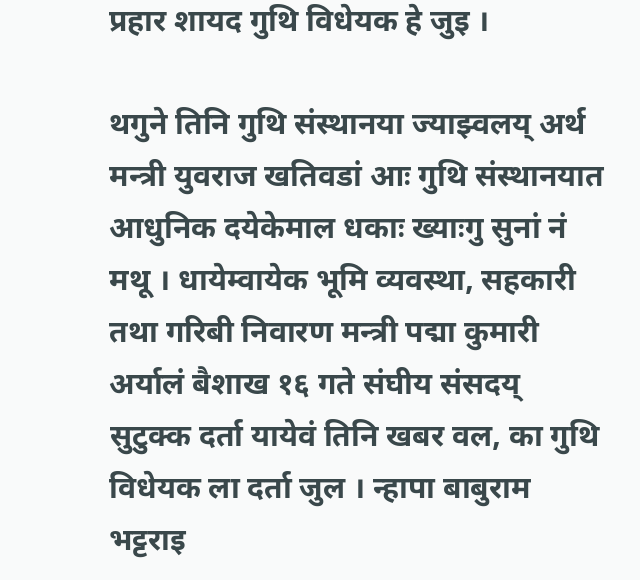प्रहार शायद गुथि विधेयक हे जुइ ।

थगुने तिनि गुथि संस्थानया ज्याझ्वलय् अर्थ मन्त्री युवराज खतिवडां आः गुथि संस्थानयात आधुनिक दयेकेमाल धकाः ख्याःगु सुनां नं मथू । धायेम्वायेक भूमि व्यवस्था, सहकारी तथा गरिबी निवारण मन्त्री पद्मा कुमारी अर्यालं बैशाख १६ गते संघीय संसदय् सुटुक्क दर्ता यायेवं तिनि खबर वल, का गुथि विधेयक ला दर्ता जुल । न्हापा बाबुराम भट्टराइ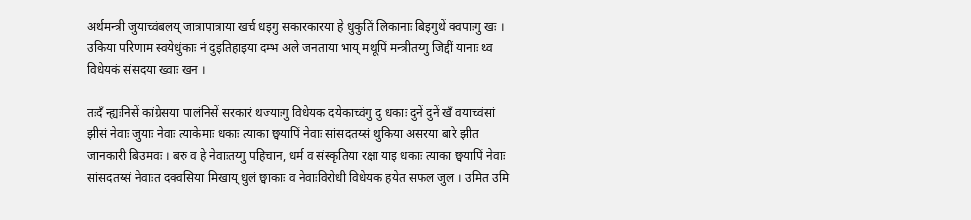अर्थमन्त्री जुयाच्वंबलय् जात्रापात्राया खर्च धइगु सकारकारया हे धुकुतिं लिकानाः बिइगुथें क्वपाःगु खः । उकिया परिणाम स्वयेधुंकाः नं दुइतिहाइया दम्भ अले जनताया भाय् मथूपिं मन्त्रीतय्गु जिद्दीं यानाः थ्व विधेयकं संसदया ख्वाः खन ।

तःदँ न्ह्यःनिसें कांग्रेसया पालंनिसें सरकारं थज्याःगु विधेयक दयेकाच्वंगु दु धकाः दुनें दुनें खँ वयाच्वंसां झीसं नेवाः जुयाः नेवाः त्याकेमाः धकाः त्याका छ्वयापिं नेवाः सांसदतय्सं थुकिया असरया बारे झीत जानकारी बिउमवः । बरु व हे नेवाःतय्गु पहिचान, धर्म व संस्कृतिया रक्षा याइ धकाः त्याका छ्वयापिं नेवाः सांसदतय्सं नेवाःत दक्वसिया मिखाय् धुलं छ्वाकाः व नेवाःविरोधी विधेयक हयेत सफल जुल । उमित उमि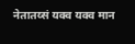नेतातय्सं यक्व यक्व मान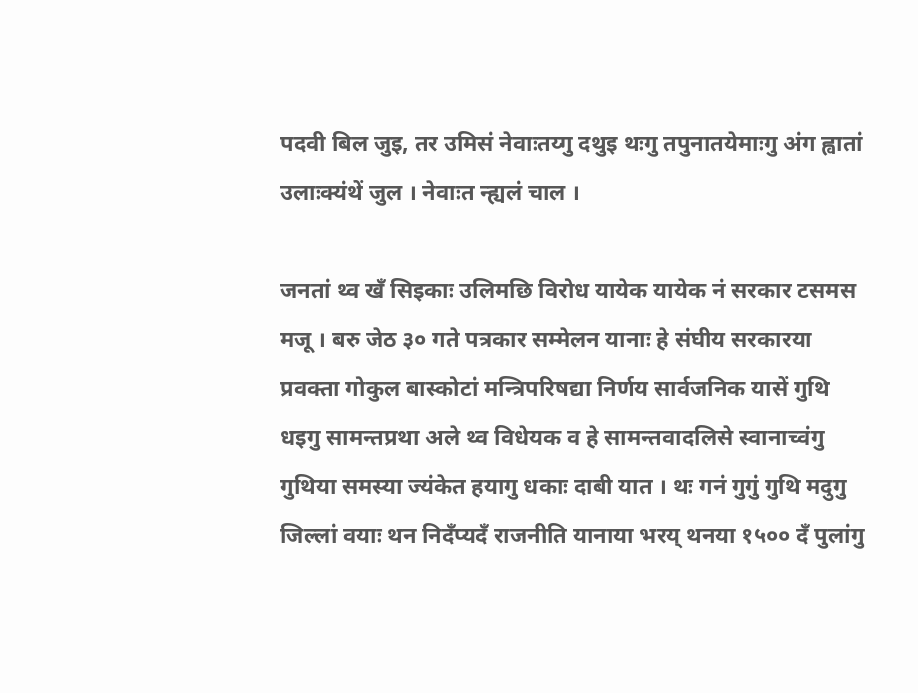पदवी बिल जुइ, तर उमिसं नेवाःतय्गु दथुइ थःगु तपुनातयेमाःगु अंग ह्वातां उलाःक्यंथें जुल । नेवाःत न्ह्यलं चाल ।

जनतां थ्व खँ सिइकाः उलिमछि विरोध यायेक यायेक नं सरकार टसमस मजू । बरु जेठ ३० गते पत्रकार सम्मेलन यानाः हे संघीय सरकारया प्रवक्ता गोकुल बास्कोटां मन्त्रिपरिषद्या निर्णय सार्वजनिक यासें गुथि धइगु सामन्तप्रथा अले थ्व विधेयक व हे सामन्तवादलिसे स्वानाच्वंगु गुथिया समस्या ज्यंकेत हयागु धकाः दाबी यात । थः गनं गुगुं गुथि मदुगु जिल्लां वयाः थन निदँप्यदँ राजनीति यानाया भरय् थनया १५०० दँ पुलांगु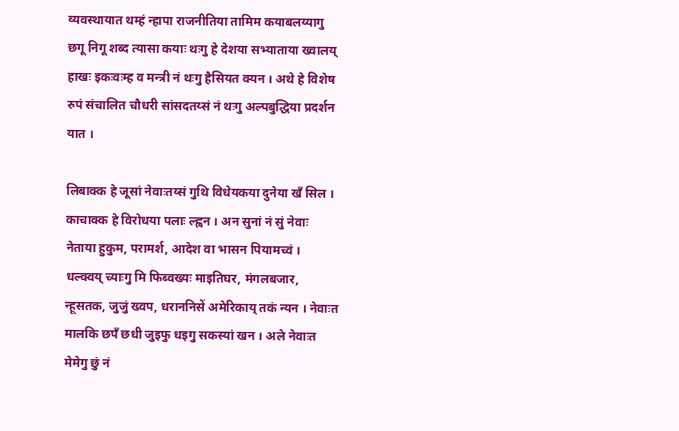व्यवस्थायात थम्हं न्हापा राजनीतिया तामिम कयाबलय्यागु छगू निगू शब्द त्यासा कयाः थःगु हे देशया सभ्याताया ख्वालय् हाखः इकःवःम्ह व मन्त्री नं थःगु हैसियत क्यन । अथे हे विशेष रुपं संचालित चौधरी सांसदतय्सं नं थःगु अल्पबुद्धिया प्रदर्शन यात ।

लिबाक्क हे जूसां नेवाःतय्सं गुथि विधेयकया दुनेया खँ सिल । काचाक्क हे विरोधया पलाः ल्ह्वन । अन सुनां नं सुं नेवाः नेताया हुकुम, परामर्श, आदेश वा भासन पियामच्वं । धल्क्वय् च्याःगु मि फिब्वख्यः माइतिघर, मंगलबजार, न्हूसतक, जुजुं ख्वप, धराननिसें अमेरिकाय् तकं न्यन । नेवाःत मालकि छपँ छधी जुइफु धइगु सकस्यां खन । अले नेवाःत मेमेगु छुं नं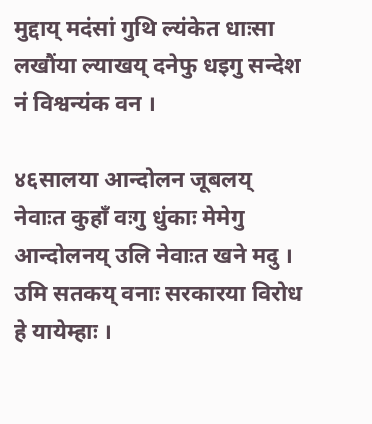मुद्दाय् मदंसां गुथि ल्यंकेत धाःसा लखौंया ल्याखय् दनेफु धइगु सन्देश नं विश्वन्यंक वन ।

४६सालया आन्दोलन जूबलय् नेवाःत कुहाँ वःगु धुंकाः मेमेगु आन्दोलनय् उलि नेवाःत खने मदु । उमि सतकय् वनाः सरकारया विरोध हे यायेम्हाः ।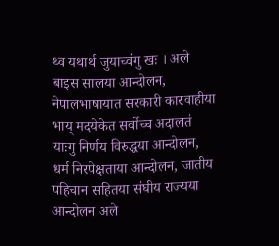थ्व यथार्थ जुयाच्वंगु खः । अले बाइस सालया आन्दोलन, नेपालभाषायात सरकारी कारवाहीया भाय् मदयेकेत सर्वोच्च अदालतं याःगु निर्णय विरुद्धया आन्दोलन, धर्म निरपेक्षताया आन्दोलन, जातीय पहिचान सहितया संघीय राज्यया आन्दोलन अले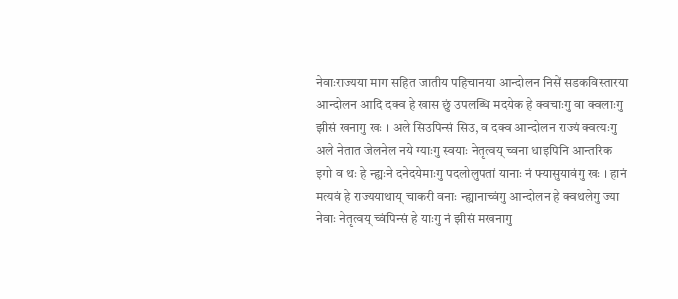नेवाःराज्यया माग सहित जातीय पहिचानया आन्दोलन निसें सडकविस्तारया आन्दोलन आदि दक्व हे खास छुं उपलब्धि मदयेक हे क्वचाःगु वा क्वलाःगु झीसं खनागु खः । अले सिउपिन्सं सिउ, व दक्व आन्दोलन राज्यं क्वत्यःगु अले नेतात जेलनेल नये ग्याःगु स्वयाः नेतृत्वय् च्वना धाइपिनि आन्तरिक इगो व थः हे न्ह्यःने दनेदयेमाःगु पदलोलुपतां यानाः नं फ्यासुयावंगु खः । हानं मत्यवं हे राज्ययाथाय् चाकरी वनाः न्ह्यानाच्वंगु आन्दोलन हे क्वथलेगु ज्या नेवाः नेतृत्वय् च्वंपिन्सं हे याःगु नं झीसं मखनागु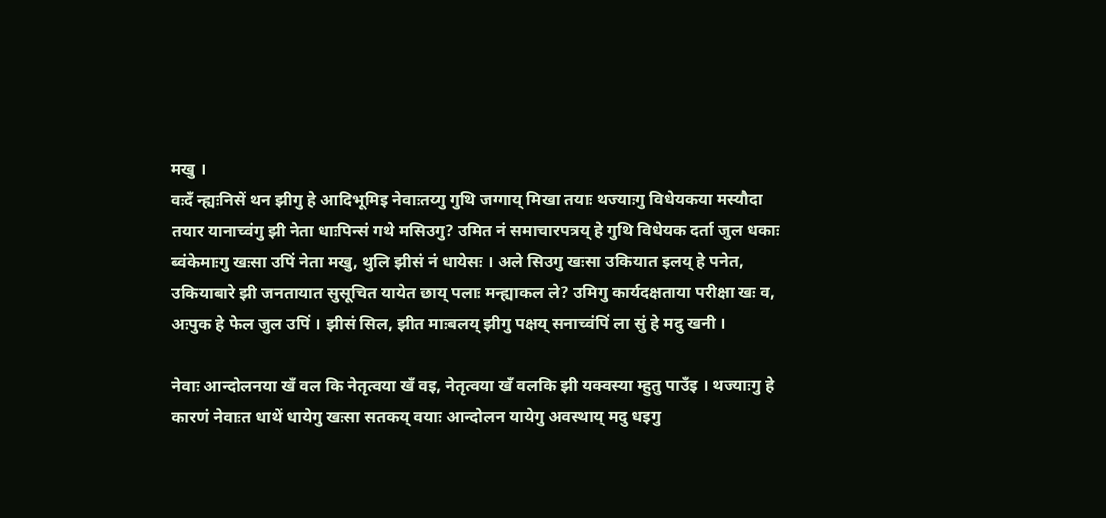मखु ।
वःदँ न्ह्यःनिसें थन झीगु हे आदिभूमिइ नेवाःतय्गु गुथि जग्गाय् मिखा तयाः थज्याःगु विधेयकया मस्यौदा तयार यानाच्वंगु झी नेता धाःपिन्सं गथे मसिउगु? उमित नं समाचारपत्रय् हे गुथि विधेयक दर्ता जुल धकाः ब्वंकेमाःगु खःसा उपिं नेता मखु, थुलि झीसं नं धायेसः । अले सिउगु खःसा उकियात इलय् हे पनेत, उकियाबारे झी जनतायात सुसूचित यायेत छाय् पलाः मन्ह्याकल ले? उमिगु कार्यदक्षताया परीक्षा खः व, अःपुक हे फेल जुल उपिं । झीसं सिल, झीत माःबलय् झीगु पक्षय् सनाच्वंपिं ला सुं हे मदु खनी ।

नेवाः आन्दोलनया खँ वल कि नेतृत्वया खँ वइ, नेतृत्वया खँ वलकि झी यक्वस्या म्हुतु पाउँइ । थज्याःगु हे कारणं नेवाःत धाथें धायेगु खःसा सतकय् वयाः आन्दोलन यायेगु अवस्थाय् मदु धइगु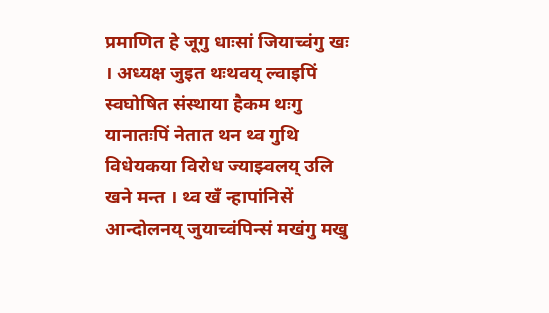प्रमाणित हे जूगु धाःसां जियाच्वंगु खः । अध्यक्ष जुइत थःथवय् ल्वाइपिं स्वघोषित संस्थाया हैकम थःगु यानातःपिं नेतात थन थ्व गुथि विधेयकया विरोध ज्याझ्वलय् उलि खने मन्त । थ्व खँ न्हापांनिसें आन्दोलनय् जुयाच्वंपिन्सं मखंगु मखु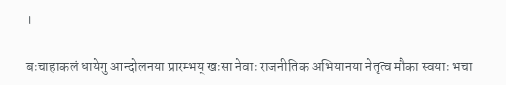।

बःचाहाकलं धायेगु आन्दोलनया प्रारम्भय् खःसा नेवाः राजनीतिक अभियानया नेतृत्व मौका स्वयाः भचा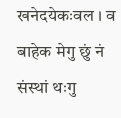खनेदयेकःवल । व बाहेक मेगु छुं नं संस्थां थःगु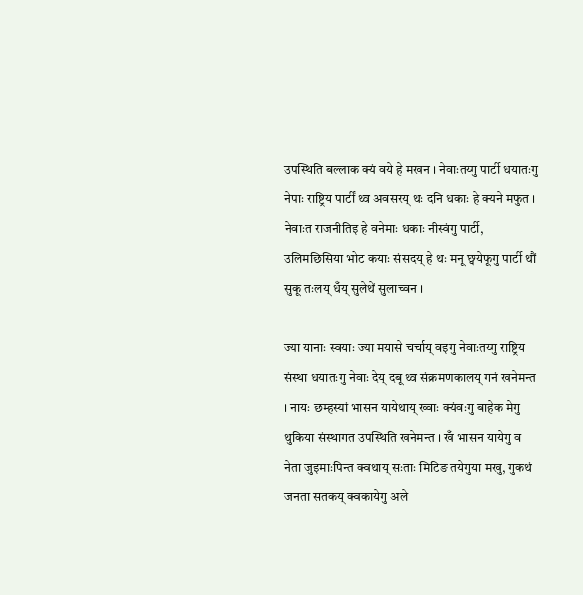उपस्थिति बल्लाक क्यं वये हे मखन । नेवाःतय्गु पार्टी धयातःगु नेपाः राष्ट्रिय पार्टीं थ्व अवसरय् थः दनि धकाः हे क्यने मफुत । नेवाःत राजनीतिइ हे वनेमाः धकाः नीस्वंगु पार्टी, उलिमछिसिया भोट कयाः संसदय् हे थः मनू छ्वयेफूगु पार्टी थौं सुकू तःलय् धँय् सुलेथें सुलाच्वन ।

ज्या यानाः स्वयाः ज्या मयासे चर्चाय् वइगु नेवाःतय्गु राष्ट्रिय संस्था धयातःगु नेवाः देय् दबू थ्व संक्रमणकालय् गनं खनेमन्त । नायः छम्हस्यां भासन यायेथाय् ख्वाः क्यंवःगु बाहेक मेगु थुकिया संस्थागत उपस्थिति खनेमन्त । खँ भासन यायेगु व नेता जुइमाःपिन्त क्वथाय् सःताः मिटिङ तयेगुया मखु, गुकथं जनता सतकय् क्वकायेगु अले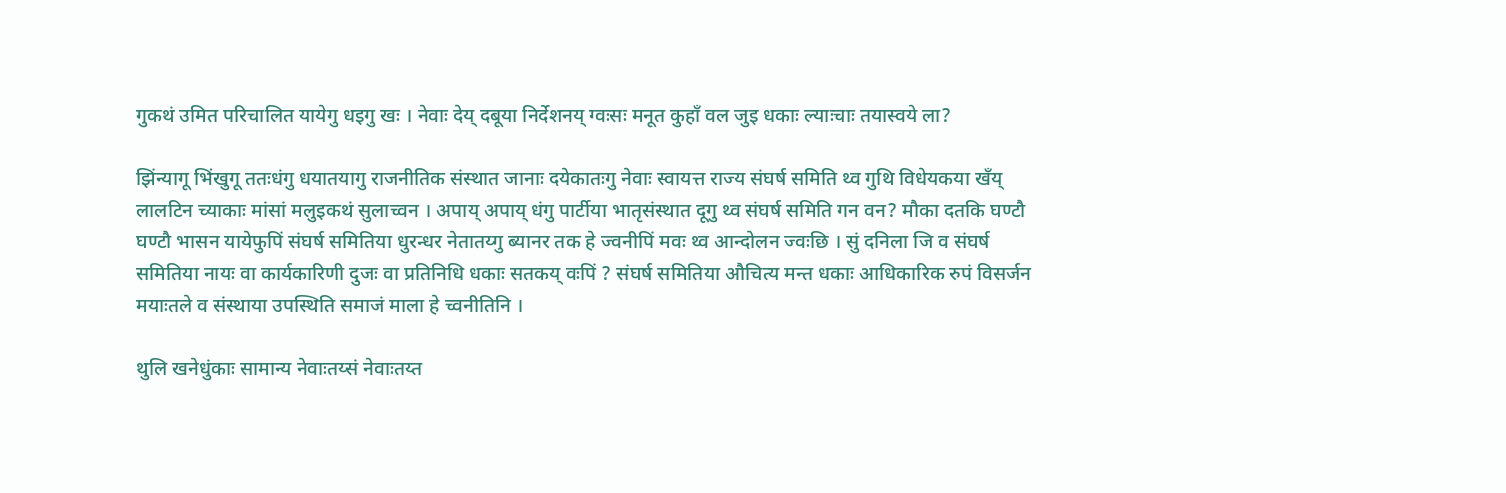गुकथं उमित परिचालित यायेगु धइगु खः । नेवाः देय् दबूया निर्देशनय् ग्वःसः मनूत कुहाँ वल जुइ धकाः ल्याःचाः तयास्वये ला?

झिंन्यागू भिंखुगू ततःधंगु धयातयागु राजनीतिक संस्थात जानाः दयेकातःगु नेवाः स्वायत्त राज्य संघर्ष समिति थ्व गुथि विधेयकया खँय् लालटिन च्याकाः मांसां मलुइकथं सुलाच्वन । अपाय् अपाय् धंगु पार्टीया भातृसंस्थात दूगु थ्व संघर्ष समिति गन वन? मौका दतकि घण्टौ घण्टौ भासन यायेफुपिं संघर्ष समितिया धुरन्धर नेतातय्गु ब्यानर तक हे ज्वनीपिं मवः थ्व आन्दोलन ज्वःछि । सुं दनिला जि व संघर्ष समितिया नायः वा कार्यकारिणी दुजः वा प्रतिनिधि धकाः सतकय् वःपिं ? संघर्ष समितिया औचित्य मन्त धकाः आधिकारिक रुपं विसर्जन मयाःतले व संस्थाया उपस्थिति समाजं माला हे च्वनीतिनि ।

थुलि खनेधुंकाः सामान्य नेवाःतय्सं नेवाःतय्त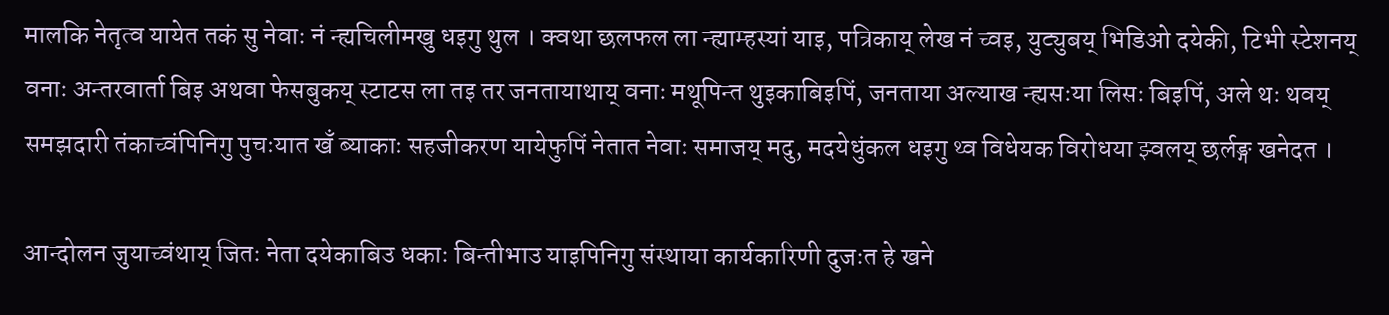मालकि नेतृत्व यायेत तकं सु नेवाः नं न्ह्यचिलीमखु धइगु थुल । क्वथा छलफल ला न्ह्याम्हस्यां याइ, पत्रिकाय् लेख नं च्वइ, युट्युबय् भिडिओ दयेकी, टिभी स्टेशनय् वनाः अन्तरवार्ता बिइ अथवा फेसबुकय् स्टाटस ला तइ तर जनतायाथाय् वनाः मथूपिन्त थुइकाबिइपिं, जनताया अल्याख न्ह्यसःया लिसः बिइपिं, अले थः थवय् समझदारी तंकाच्वंपिनिगु पुचःयात खँ ब्याकाः सहजीकरण यायेफुपिं नेतात नेवाः समाजय् मदु, मदयेधुंकल धइगु थ्व विधेयक विरोधया झ्वलय् छर्लङ्ग खनेदत ।

आन्दोलन जुयाच्वंथाय् जितः नेता दयेकाबिउ धकाः बिन्तीभाउ याइपिनिगु संस्थाया कार्यकारिणी दुजःत हे खने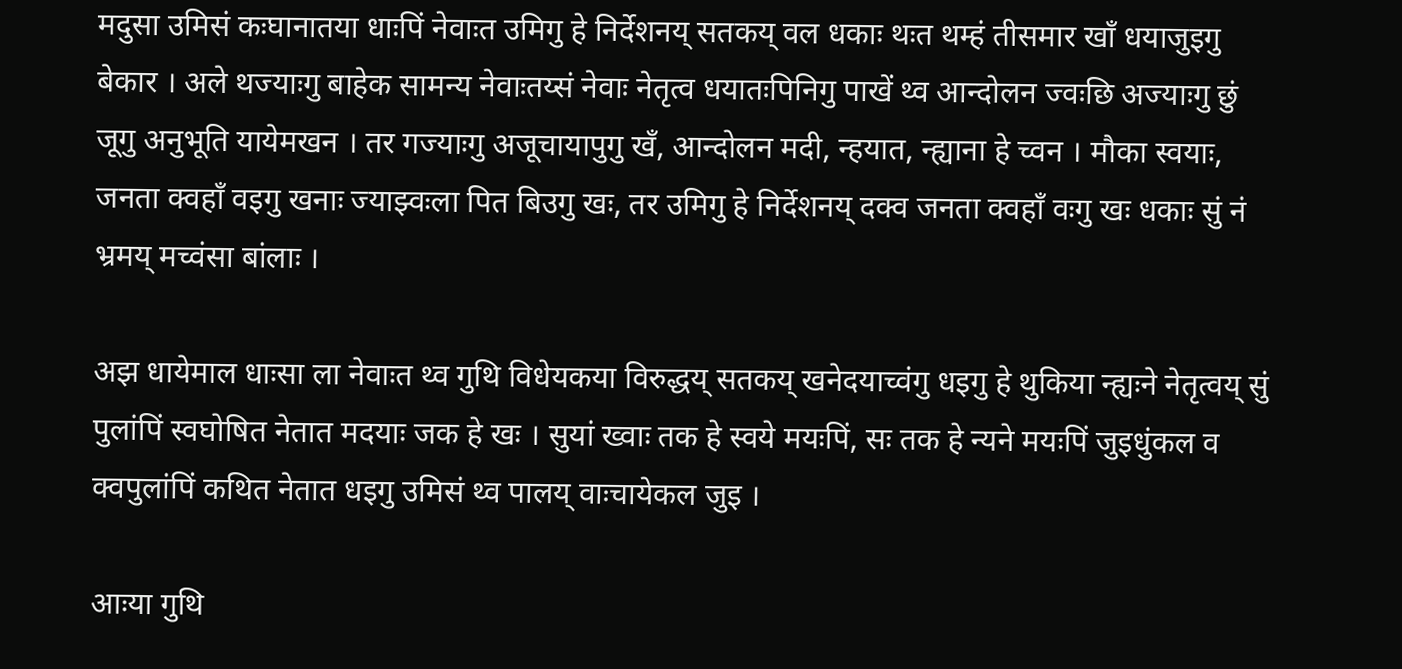मदुसा उमिसं कःघानातया धाःपिं नेवाःत उमिगु हे निर्देशनय् सतकय् वल धकाः थःत थम्हं तीसमार खाँ धयाजुइगु बेकार । अले थज्याःगु बाहेक सामन्य नेवाःतय्सं नेवाः नेतृत्व धयातःपिनिगु पाखें थ्व आन्दोलन ज्वःछि अज्याःगु छुं जूगु अनुभूति यायेमखन । तर गज्याःगु अजूचायापुगु खँ, आन्दोलन मदी, न्हयात, न्ह्याना हे च्वन । मौका स्वयाः, जनता क्वहाँ वइगु खनाः ज्याझ्वःला पित बिउगु खः, तर उमिगु हे निर्देशनय् दक्व जनता क्वहाँ वःगु खः धकाः सुं नं भ्रमय् मच्वंसा बांलाः ।

अझ धायेमाल धाःसा ला नेवाःत थ्व गुथि विधेयकया विरुद्धय् सतकय् खनेदयाच्वंगु धइगु हे थुकिया न्ह्यःने नेतृत्वय् सुं पुलांपिं स्वघोषित नेतात मदयाः जक हे खः । सुयां ख्वाः तक हे स्वये मयःपिं, सः तक हे न्यने मयःपिं जुइधुंकल व क्वपुलांपिं कथित नेतात धइगु उमिसं थ्व पालय् वाःचायेकल जुइ ।

आःया गुथि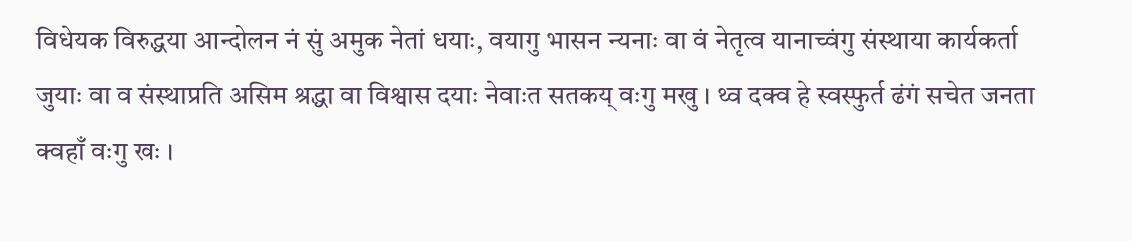विधेयक विरुद्धया आन्दोलन नं सुं अमुक नेतां धयाः, वयागु भासन न्यनाः वा वं नेतृत्व यानाच्वंगु संस्थाया कार्यकर्ता जुयाः वा व संस्थाप्रति असिम श्रद्धा वा विश्वास दयाः नेवाःत सतकय् वःगु मखु । थ्व दक्व हे स्वस्फुर्त ढंगं सचेत जनता क्वहाँ वःगु खः ।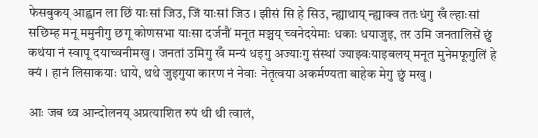फेसबुकय् आह्वान ला छिं याःसां जिउ, जिं याःसां जिउ । झीसं सि हे सिउ, न्ह्याथाय् न्ह्याक्व ततःधंगु खँ ल्हाःसां सछिम्ह मनू ममुनीगु छगू कोणसभा याःसा दर्जनौं मनूत मञ्चय् च्वनेदयेमाः धकाः धयाजुइ, तर उमि जनतालिसें छुं कथंया नं स्वापू दयाच्वनीमखु । जनतां उमिगु खँ मन्यं धइगु अज्याःगु संस्थां ज्याझ्वःयाइबलय् मनूत मुनेमफूगुलिं हे क्यं । हानं लिसाकयाः धाये, थथे जुइगुया कारण नं नेवाः नेतृत्वया अकर्मण्यता बाहेक मेगु छुं मखु ।

आः जब थ्व आन्दोलनय् अप्रत्याशित रुपं थी थी त्वालं,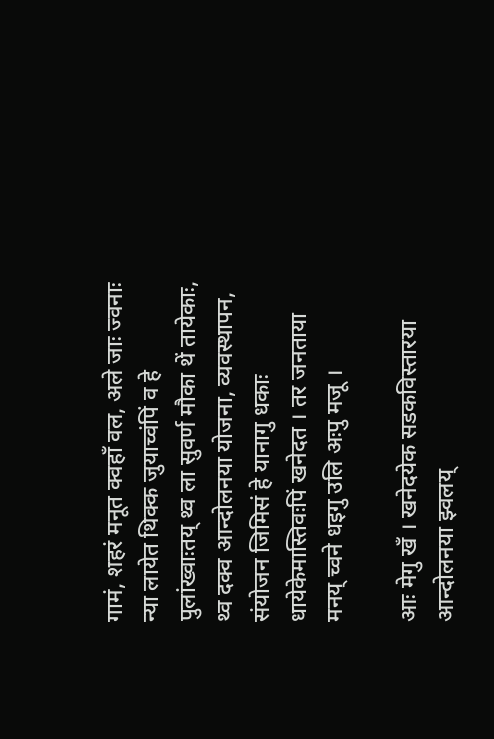गामं, शहरं मनूत क्वहाँ वल, अले जाः ज्वनाः न्या लायेत थिक्क जुयाच्वंपिं व हे पुलांख्वाःतय् थ्व ला सुवर्ण मौका थें तायेकाः, थ्व दक्व आन्दोलनया योजना, व्यवस्थापन, संयोजन जिमिसं हे यानागु धकाः धायेकेमास्तिवःपिं खनेदत । तर जनताया मनय् च्वने धइगु उलि अःपु मजू ।

आः मेगु खँ । खनेदयेक सडकविस्तारया आन्दोलनया झ्वलय्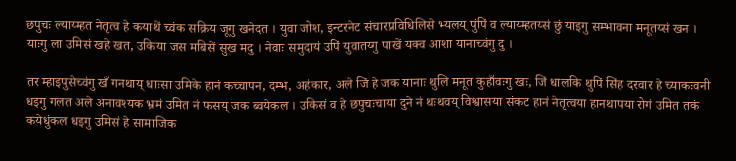छपुचः ल्याय्म्हत नेतृत्व हे कयाथें च्वंक सक्रिय जूगु खनेदत । युवा जोश, इन्टरनेट संचारप्रविधिलिसे भ्यलय् पुंपिं व ल्याय्म्हतय्सं छुं याइगु सम्भावना मनूतय्सं खन । याःगु ला उमिसं खहे खत, उकिया जस मबिसें सुख मदु । नेवाः समुदायं उपिं युवातय्गु पाखें यक्व आशा यानाच्वंगु दु ।

तर म्हाइपुसेच्वंगु खँ गनथाय् धाःसा उमिके हानं कच्चापन, दम्भ, अहंकार, अले जिं हे जक यानाः थुलि मनूत कुहाँवःगु खः, जिं धालकि थुपिं सिंह दरवार हे च्याकःवनी धइगु गलत अले अनावश्यक भ्रमं उमित नं फसय् जक ब्वयेकल । उकिसं व हे छपुचःचाया दुने नं थःथवय् विश्वासया संकट हानं नेतृत्वया हानथापया रोगं उमित तकं कयेधुंकल धइगु उमिसं हे सामाजिक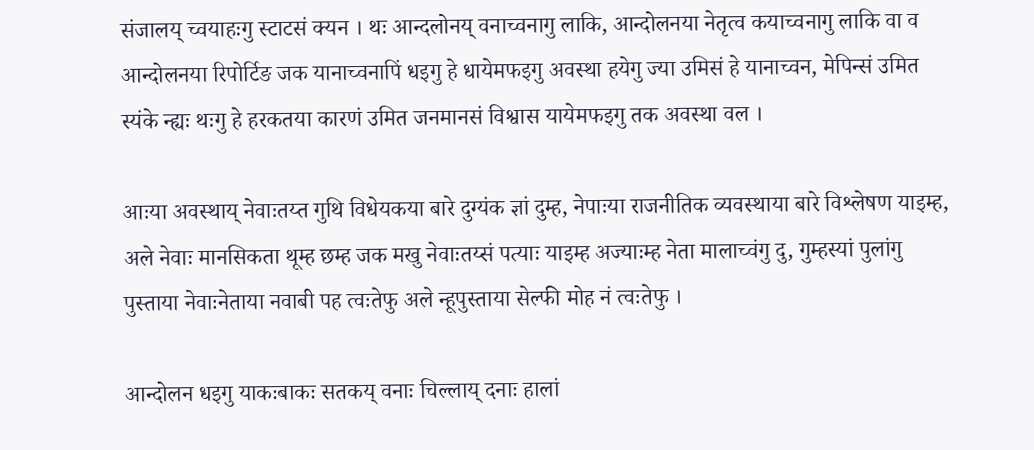संजालय् च्वयाहःगु स्टाटसं क्यन । थः आन्दलोनय् वनाच्वनागु लाकि, आन्दोलनया नेतृत्व कयाच्वनागु लाकि वा व आन्दोलनया रिपोर्टिङ जक यानाच्वनापिं धइगु हे धायेमफइगु अवस्था हयेगु ज्या उमिसं हे यानाच्वन, मेपिन्सं उमित स्यंके न्ह्यः थःगु हे हरकतया कारणं उमित जनमानसं विश्वास यायेमफइगु तक अवस्था वल ।

आःया अवस्थाय् नेवाःतय्त गुथि विधेयकया बारे दुग्यंक ज्ञां दुम्ह, नेपाःया राजनीतिक व्यवस्थाया बारे विश्लेषण याइम्ह, अले नेवाः मानसिकता थूम्ह छम्ह जक मखु नेवाःतय्सं पत्याः याइम्ह अज्याःम्ह नेता मालाच्वंगु दु, गुम्हस्यां पुलांगु पुस्ताया नेवाःनेताया नवाबी पह त्वःतेफु अले न्हूपुस्ताया सेल्फी मोह नं त्वःतेफु ।

आन्दोलन धइगु याकःबाकः सतकय् वनाः चिल्लाय् दनाः हालां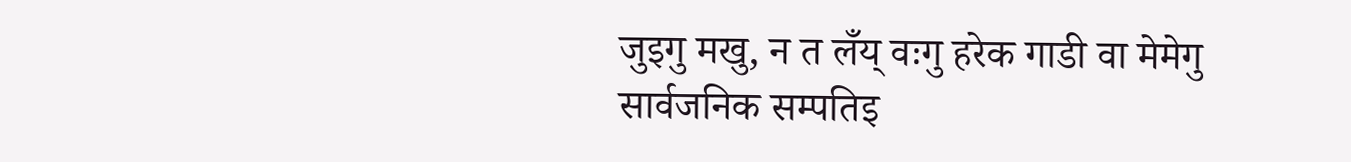जुइगु मखु, न त लँय् वःगु हरेक गाडी वा मेमेगु सार्वजनिक सम्पतिइ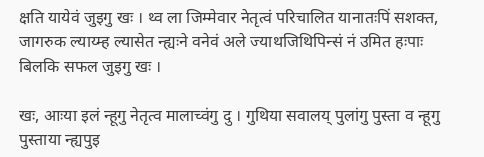क्षति यायेवं जुइगु खः । थ्व ला जिम्मेवार नेतृत्वं परिचालित यानातःपिं सशक्त, जागरुक ल्याय्म्ह ल्यासेत न्ह्यःने वनेवं अले ज्याथजिथिपिन्सं नं उमित हःपाः बिलकि सफल जुइगु खः ।

खः, आःया इलं न्हूगु नेतृत्व मालाच्वंगु दु । गुथिया सवालय् पुलांगु पुस्ता व न्हूगु पुस्ताया न्ह्यपुइ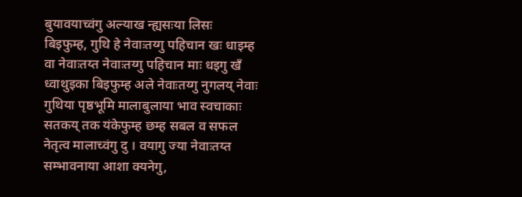बुयावयाच्वंगु अल्याख न्ह्यसःया लिसः बिइफुम्ह, गुथि हे नेवाःतय्गु पहिचान खः धाइम्ह वा नेवाःतय्त नेवाःतय्गु पहिचान माः धइगु खँ ध्वाथुइका बिइफुम्ह अले नेवाःतय्गु नुगलय् नेवाः गुथिया पृष्ठभूमि मालाबुलाया भाव स्वचाकाः सतकय् तक यंकेफुम्ह छम्ह सबल व सफल नेतृत्व मालाच्वंगु दु । वयागु ज्या नेवाःतय्त सम्भावनाया आशा क्यनेगु,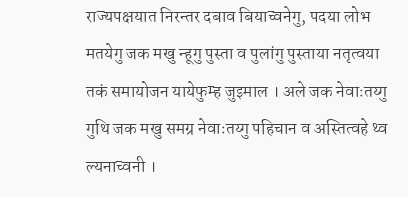राज्यपक्षयात निरन्तर दबाव बियाच्वनेगु, पदया लोभ मतयेगु जक मखु न्हूगु पुस्ता व पुलांगु पुस्ताया नतृत्वया तकं समायोजन यायेफुम्ह जुइमाल । अले जक नेवाःतय्गु गुथि जक मखु समग्र नेवाःतय्गु पहिचान व अस्तित्वहे थ्व ल्यनाच्वनी ।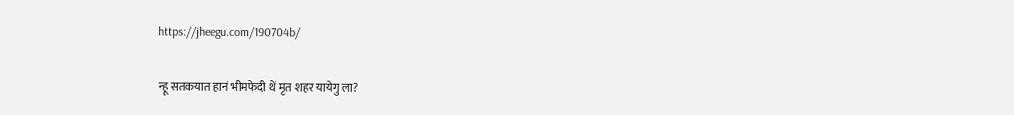https://jheegu.com/190704b/

न्हू सतकयात हानं भीमफेदी थें मृत शहर यायेगु ला?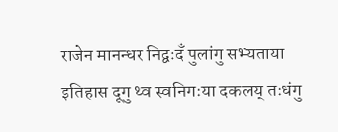राजेन मानन्धर निद्वःदँ पुलांगु सभ्यताया इतिहास दूगु थ्व स्वनिगःया दकलय् तःधंगु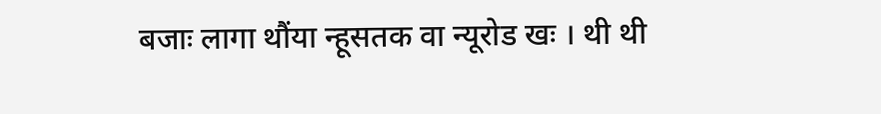बजाः लागा थौंया न्हूसतक वा न्यूरोड खः । थी थी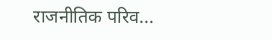राजनीतिक परिव...